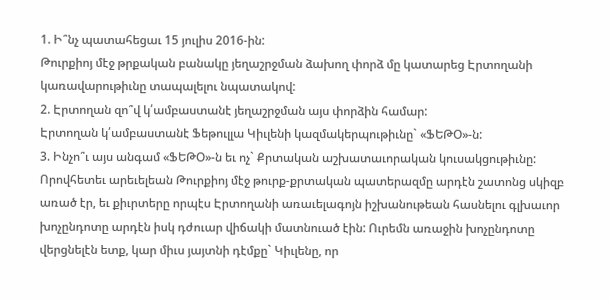1. Ի՞նչ պատահեցաւ 15 յուլիս 2016-ին:
Թուրքիոյ մէջ թրքական բանակը յեղաշրջման ձախող փորձ մը կատարեց Էրտողանի կառավարութիւնը տապալելու նպատակով:
2. Էրտողան զո՞վ կ՛ամբաստանէ յեղաշրջման այս փորձին համար:
Էրտողան կ՛ամբաստանէ Ֆեթուլլա Կիւլենի կազմակերպութիւնը` «ՖԵԹՕ»-ն:
3. Ինչո՞ւ այս անգամ «ՖԵԹՕ»-ն եւ ոչ` Քրտական աշխատաւորական կուսակցութիւնը:
Որովհետեւ արեւելեան Թուրքիոյ մէջ թուրք-քրտական պատերազմը արդէն շատոնց սկիզբ առած էր, եւ քիւրտերը որպէս Էրտողանի առաւելագոյն իշխանութեան հասնելու գլխաւոր խոչընդոտը արդէն իսկ դժուար վիճակի մատնուած էին: Ուրեմն առաջին խոչընդոտը վերցնելէն ետք, կար միւս յայտնի դէմքը` Կիւլենը, որ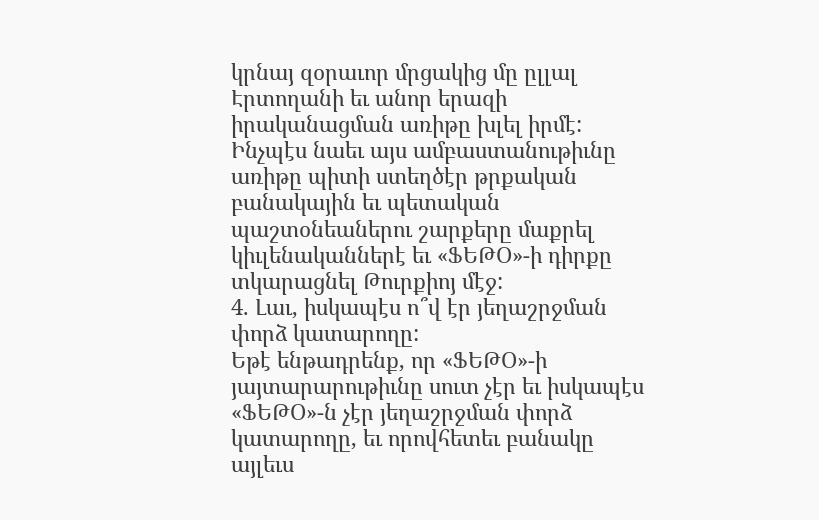կրնայ զօրաւոր մրցակից մը ըլլալ Էրտողանի եւ անոր երազի իրականացման առիթը խլել իրմէ: Ինչպէս նաեւ այս ամբաստանութիւնը առիթը պիտի ստեղծէր թրքական բանակային եւ պետական պաշտօնեաներու շարքերը մաքրել կիւլենականներէ եւ «ՖԵԹՕ»-ի դիրքը տկարացնել Թուրքիոյ մէջ:
4. Լաւ, իսկապէս ո՞վ էր յեղաշրջման փորձ կատարողը:
Եթէ ենթադրենք, որ «ՖԵԹՕ»-ի յայտարարութիւնը սուտ չէր եւ իսկապէս «ՖԵԹՕ»-ն չէր յեղաշրջման փորձ կատարողը, եւ որովհետեւ բանակը այլեւս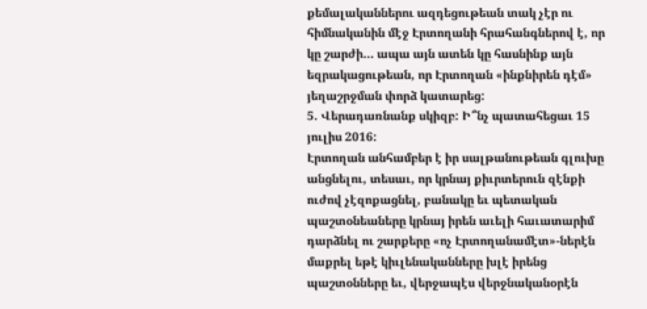քեմալականներու ազդեցութեան տակ չէր ու հիմնականին մէջ Էրտողանի հրահանգներով է, որ կը շարժի… ապա այն ատեն կը հասնինք այն եզրակացութեան, որ Էրտողան «ինքնիրեն դէմ» յեղաշրջման փորձ կատարեց:
5. Վերադառնանք սկիզբ: Ի՞նչ պատահեցաւ 15 յուլիս 2016:
Էրտողան անհամբեր է իր սալթանութեան գլուխը անցնելու, տեսաւ, որ կրնայ քիւրտերուն զէնքի ուժով չէզոքացնել, բանակը եւ պետական պաշտօնեաները կրնայ իրեն աւելի հաւատարիմ դարձնել ու շարքերը «ոչ Էրտողանամէտ»-ներէն մաքրել եթէ կիւլենականները խլէ իրենց պաշտօնները եւ, վերջապէս վերջնականօրէն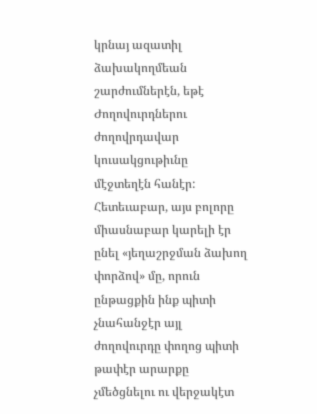կրնայ ազատիլ ձախակողմեան շարժումներէն, եթէ Ժողովուրդներու ժողովրդավար կուսակցութիւնը մէջտեղէն հանէր: Հետեւաբար, այս բոլորը միասնաբար կարելի էր ընել «յեղաշրջման ձախող փորձով» մը, որուն ընթացքին ինք պիտի չնահանջէր այլ ժողովուրդը փողոց պիտի թափէր արարքը չմեծցնելու ու վերջակէտ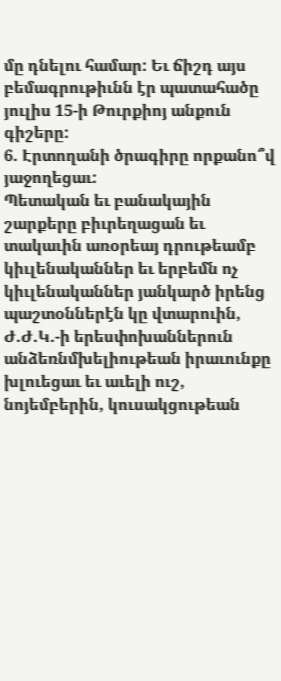մը դնելու համար: Եւ ճիշդ այս բեմագրութիւնն էր պատահածը յուլիս 15-ի Թուրքիոյ անքուն գիշերը:
6. Էրտողանի ծրագիրը որքանո՞վ յաջողեցաւ:
Պետական եւ բանակային շարքերը բիւրեղացան եւ տակաւին առօրեայ դրութեամբ կիւլենականներ եւ երբեմն ոչ կիւլենականներ յանկարծ իրենց պաշտօններէն կը վտարուին, Ժ.Ժ.Կ.-ի երեսփոխաններուն անձեռնմխելիութեան իրաւունքը խլուեցաւ եւ աւելի ուշ, նոյեմբերին, կուսակցութեան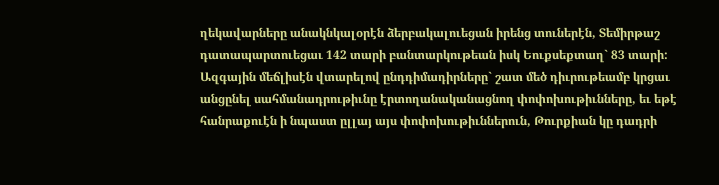ղեկավարները անակնկալօրէն ձերբակալուեցան իրենց տուներէն, Տեմիրթաշ դատապարտուեցաւ 142 տարի բանտարկութեան իսկ Եուքսեքտաղ` 83 տարի: Ազգային մեճլիսէն վտարելով ընդդիմադիրները` շատ մեծ դիւրութեամբ կրցաւ անցընել սահմանադրութիւնը էրտողանականացնող փոփոխութիւնները, եւ եթէ հանրաքուէն ի նպաստ ըլլայ այս փոփոխութիւններուն, Թուրքիան կը դադրի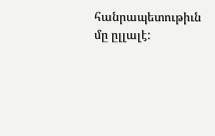հանրապետութիւն մը ըլլալէ: